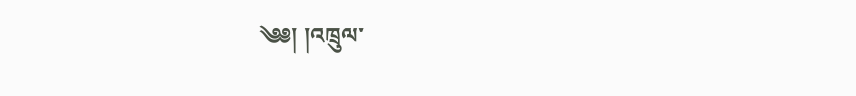༄༅། །འཁྲུལ་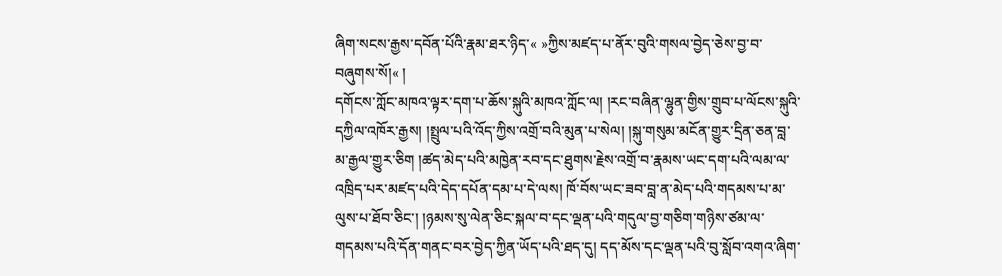ཞིག་སངས་རྒྱས་དབོན་པོའི་རྣམ་ཐར་ཉིད་« »ཀྱིས་མཛད་པ་ནོར་བུའི་གསལ་བྱེད་ཅེས་བྱ་བ་བཞུགས་སོ།« །
དགོངས་ཀློང་མཁའ་ལྟར་དག་པ་ཆོས་སྐུའི་མཁའ་ཀློང་ལ། །རང་བཞིན་ལྷུན་གྱིས་གྲུབ་པ་ལོངས་སྐུའི་དཀྱིལ་འཁོར་རྒྱས། །སྤྲུལ་པའི་འོད་ཀྱིས་འགྲོ་བའི་མུན་པ་སེལ། །སྐུ་གསུམ་མངོན་གྱུར་དྲིན་ཅན་བླ་མ་རྒྱལ་གྱུར་ཅིག །ཚད་མེད་པའི་མཁྱེན་རབ་དང་ཐུགས་རྗེས་འགྲོ་བ་རྣམས་ཡང་དག་པའི་ལམ་ལ་འཁྲིད་པར་མཛད་པའི་དེད་དཔོན་དམ་པ་དེ་ལས། ཁོ་བོས་ཡང་ཟབ་བླ་ན་མེད་པའི་གདམས་པ་མ་ལུས་པ་ཐོབ་ཅིང་། །ཉམས་སུ་ལེན་ཅིང་སྐལ་བ་དང་ལྡན་པའི་གདུལ་བྱ་གཅིག་གཉིས་ཙམ་ལ་གདམས་པའི་དོན་གནང་བར་བྱེད་ཀྱིན་ཡོད་པའི་ཐད་དུ། དད་མོས་དང་ལྡན་པའི་བུ་སློབ་འགའ་ཞིག་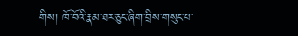གིས། ཁོ་བོའི་རྣམ་ཐར་ཅུང་ཞིག་བྲིས་གསུང་པ་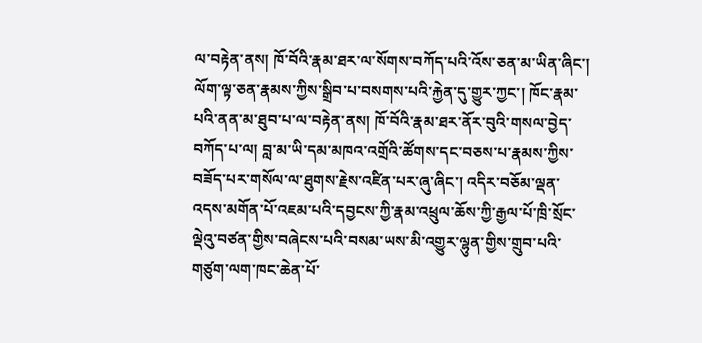ལ་བརྟེན་ནས། ཁོ་བོའི་རྣམ་ཐར་ལ་སོགས་བཀོད་པའི་འོས་ཅན་མ་ཡིན་ཞིང་། ལོག་ལྟ་ཅན་རྣམས་ཀྱིས་སྒྲིབ་པ་བསགས་པའི་རྐྱེན་དུ་གྱུར་ཀྱང་། ཁོང་རྣམ་པའི་ནན་མ་ཐུབ་པ་ལ་བརྟེན་ནས། ཁོ་བོའི་རྣམ་ཐར་ནོར་བུའི་གསལ་བྱེད་བཀོད་པ་ལ། བླ་མ་ཡི་དམ་མཁའ་འགྲོའི་ཚོགས་དང་བཅས་པ་རྣམས་ཀྱིས་བཟོད་པར་གསོལ་ལ་ཐུགས་རྗེས་འཛིན་པར་ཞུ་ཞིང་། འདིར་བཅོམ་ལྡན་འདས་མགོན་པོ་འཇམ་པའི་དབྱངས་ཀྱི་རྣམ་འཕྲུལ་ཆོས་ཀྱི་རྒྱལ་པོ་ཁྲི་སྲོང་ལྡེའུ་བཙན་གྱིས་བཞེངས་པའི་བསམ་ཡས་མི་འགྱུར་ལྷུན་གྱིས་གྲུབ་པའི་གཙུག་ལག་ཁང་ཆེན་པོ་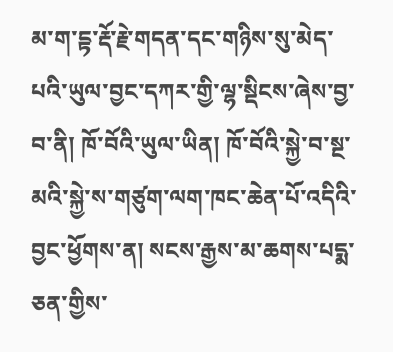མ་ག་དྟ་རྡོ་རྗེ་གདན་དང་གཉིས་སུ་མེད་པའི་ཡུལ་བྱང་དཀར་གྱི་ལྷ་སྡིངས་ཞེས་བྱ་བ་ནི། ཁོ་བོའི་ཡུལ་ཡིན། ཁོ་བོའི་སྐྱེ་བ་སྔ་མའི་སྐྱེ་ས་གཙུག་ལག་ཁང་ཆེན་པོ་འདིའི་བྱང་ཕྱོགས་ན། སངས་རྒྱས་མ་ཆགས་པདྨ་ཅན་གྱིས་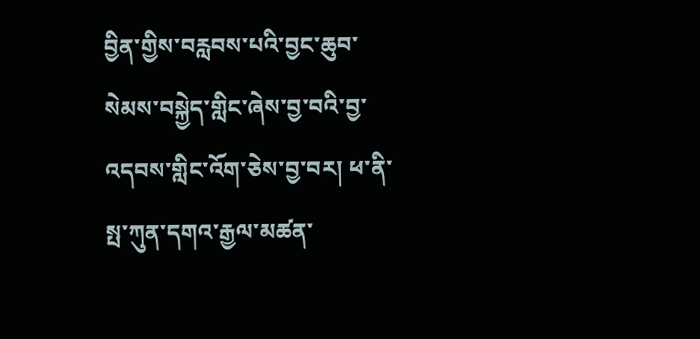བྱིན་གྱིས་བརླབས་པའི་བྱང་ཆུབ་སེམས་བསྐྱེད་གླིང་ཞེས་བྱ་བའི་བྱ་འདབས་གླིང་འོག་ཅེས་བྱ་བར། ཕ་ནི་སྤ་ཀུན་དགའ་རྒྱལ་མཚན་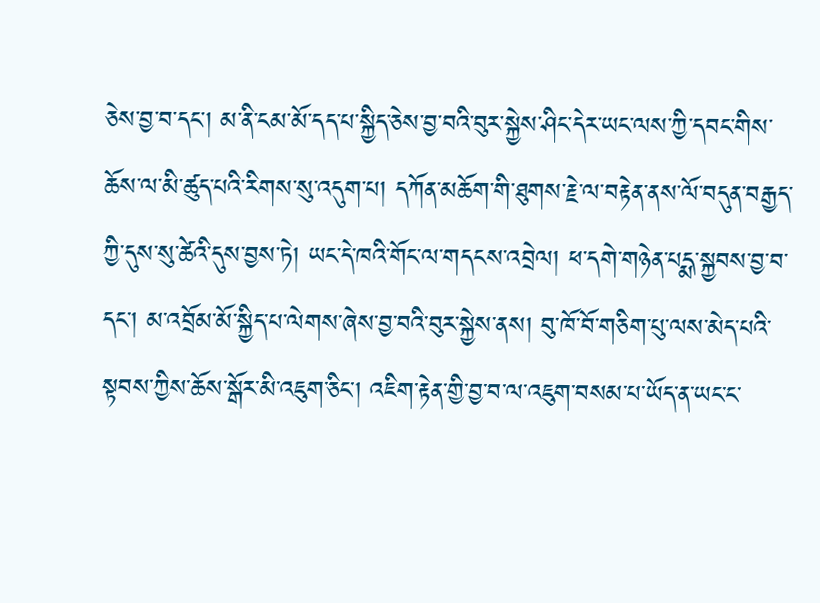ཅེས་བྱ་བ་དང་། མ་ནི་ངམ་མོ་དད་པ་སྐྱིད་ཅེས་བྱ་བའི་བུར་སྐྱེས་ཤིང་དེར་ཡང་ལས་ཀྱི་དབང་གིས་ཆོས་ལ་མི་ཚུད་པའི་རིགས་སུ་འདུག་པ། དཀོན་མཆོག་གི་ཐུགས་རྗེ་ལ་བརྟེན་ནས་ལོ་བདུན་བརྒྱད་ཀྱི་དུས་སུ་ཚེའི་དུས་བྱས་ཏེ། ཡང་དེ་ཁའི་གོང་ལ་གདངས་འབྲེལ། ཕ་དགེ་གཉེན་པདྨ་སྐྱབས་བྱ་བ་དང་། མ་འབྲོམ་མོ་སྐྱིད་པ་ལེགས་ཞེས་བྱ་བའི་བུར་སྐྱེས་ནས། བུ་ཁོ་བོ་གཅིག་པུ་ལས་མེད་པའི་སྟབས་ཀྱིས་ཆོས་སྒོར་མི་འཇུག་ཅིང་། འཇིག་རྟེན་གྱི་བྱ་བ་ལ་འཇུག་བསམ་པ་ཡོད་ན་ཡང་ང་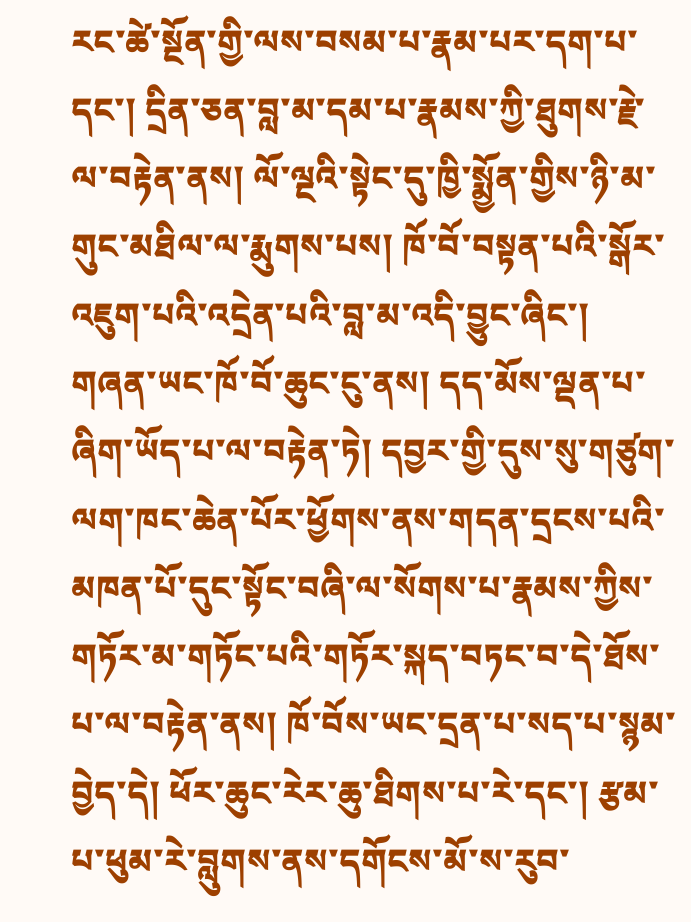རང་ཚེ་སྔོན་གྱི་ལས་བསམ་པ་རྣམ་པར་དག་པ་དང་། དྲིན་ཅན་བླ་མ་དམ་པ་རྣམས་ཀྱི་ཐུགས་རྗེ་ལ་བརྟེན་ནས། ལོ་ལྔའི་སྟེང་དུ་ཁྱི་སྨྱོན་གྱིས་ཉི་མ་གུང་མཐིལ་ལ་རྨུགས་པས། ཁོ་བོ་བསྟན་པའི་སྒོར་འཇུག་པའི་འདྲེན་པའི་བླ་མ་འདི་བྱུང་ཞིང་། གཞན་ཡང་ཁོ་བོ་ཆུང་ངུ་ནས། དད་མོས་ལྡན་པ་ཞིག་ཡོད་པ་ལ་བརྟེན་ཏེ། དབྱར་གྱི་དུས་སུ་གཙུག་ལག་ཁང་ཆེན་པོར་ཕྱོགས་ནས་གདན་དྲངས་པའི་མཁན་པོ་དུང་སྟོང་བཞི་ལ་སོགས་པ་རྣམས་ཀྱིས་གཏོར་མ་གཏོང་པའི་གཏོར་སྐད་བཏང་བ་དེ་ཐོས་པ་ལ་བརྟེན་ནས། ཁོ་བོས་ཡང་དྲན་པ་སད་པ་སྙམ་བྱེད་དེ། ཕོར་ཆུང་རེར་ཆུ་ཐིགས་པ་རེ་དང་། རྩམ་པ་ཕུམ་རེ་བླུགས་ནས་དགོངས་མོ་ས་རུབ་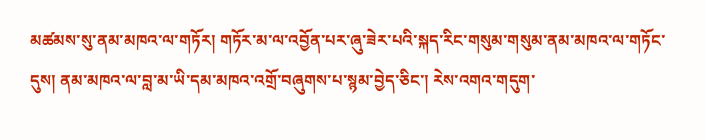མཚམས་སུ་ནམ་མཁའ་ལ་གཏོར། གཏོར་མ་ལ་འབྱོན་པར་ཞུ་ཟེར་པའི་སྐད་རིང་གསུམ་གསུམ་ནམ་མཁའ་ལ་གཏོང་དུས། ནམ་མཁའ་ལ་བླ་མ་ཡི་དམ་མཁའ་འགྲོ་བཞུགས་པ་སྙམ་བྱེད་ཅིང་། རེས་འགའ་གདུག་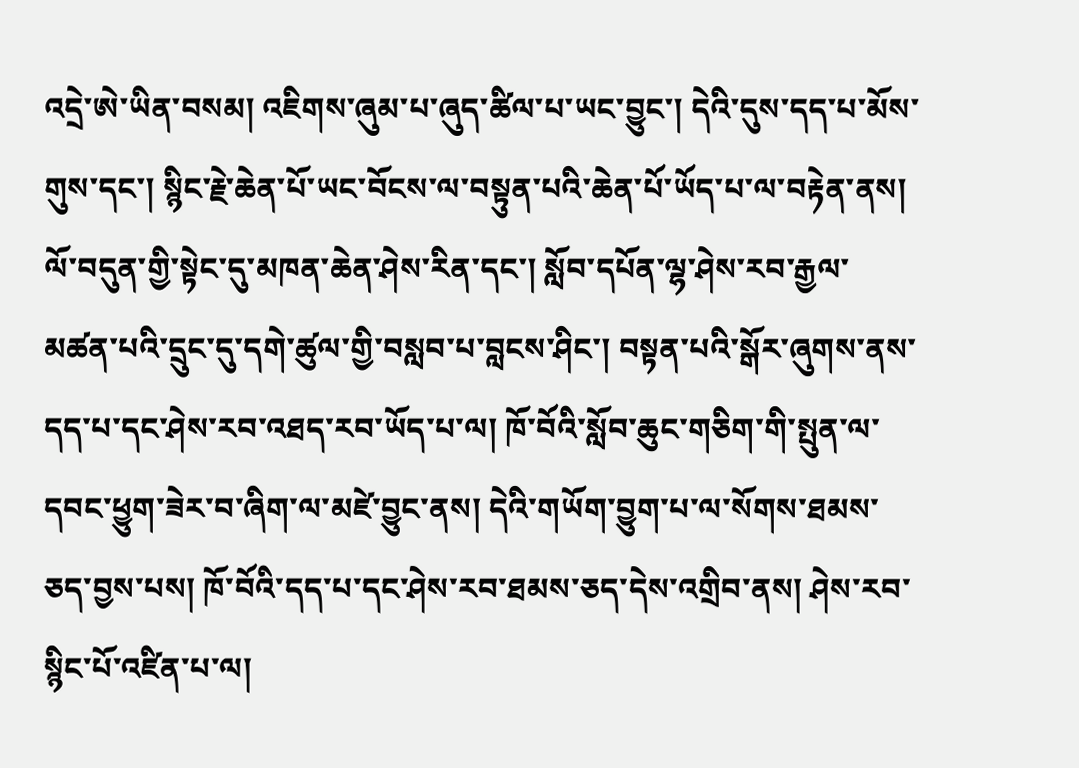འདྲེ་ཨེ་ཡིན་བསམ། འཇིགས་ཞུམ་པ་ཞུད་ཚིལ་པ་ཡང་བྱུང་། དེའི་དུས་དད་པ་མོས་གུས་དང་། སྙིང་རྗེ་ཆེན་པོ་ཡང་བོངས་ལ་བསྟུན་པའི་ཆེན་པོ་ཡོད་པ་ལ་བརྟེན་ནས། ལོ་བདུན་གྱི་སྟེང་དུ་མཁན་ཆེན་ཤེས་རིན་དང་། སློབ་དཔོན་ལྷ་ཤེས་རབ་རྒྱལ་མཚན་པའི་དྲུང་དུ་དགེ་ཚུལ་གྱི་བསླབ་པ་བླངས་ཤིང་། བསྟན་པའི་སྒོར་ཞུགས་ནས་དད་པ་དང་ཤེས་རབ་འཐད་རབ་ཡོད་པ་ལ། ཁོ་བོའི་སློབ་ཆུང་གཅིག་གི་སྤུན་ལ་དབང་ཕྱུག་ཟེར་བ་ཞིག་ལ་མཛེ་བྱུང་ནས། དེའི་གཡོག་བྱུག་པ་ལ་སོགས་ཐམས་ཅད་བྱས་པས། ཁོ་བོའི་དད་པ་དང་ཤེས་རབ་ཐམས་ཅད་དེས་འགྲིབ་ནས། ཤེས་རབ་སྙིང་པོ་འཛིན་པ་ལ།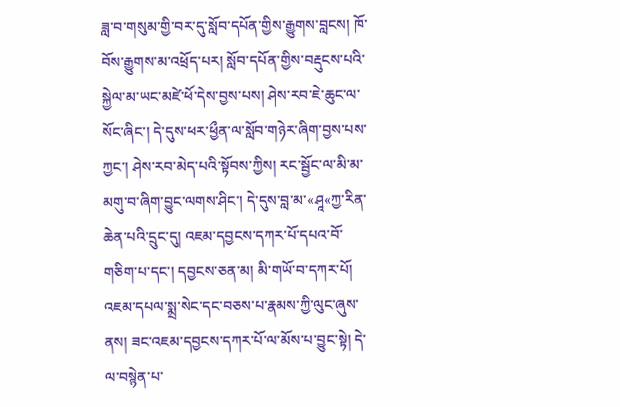ཟླ་བ་གསུམ་གྱི་བར་དུ་སློབ་དཔོན་གྱིས་རྒྱུགས་བླངས། ཁོ་བོས་རྒྱུགས་མ་འཕྲོད་པར། སློབ་དཔོན་གྱིས་བརྡུངས་པའི་སྐྱེལ་མ་ཡང་མཛེ་ཕོ་དེས་བྱས་པས། ཤེས་རབ་ཇེ་ཆུང་ལ་སོང་ཞིང་། དེ་དུས་ཕར་ཕྱྀན་ལ་སློབ་གཉེར་ཞིག་བྱས་པས་ཀྱང་། ཤེས་རབ་མེད་པའི་སྟོབས་ཀྱིས། རང་སྦྱོང་ལ་མི་མ་མགུ་བ་ཞིག་བྱུང་ལགས་ཤིང་། དེ་དུས་བླ་མ་«ཤཱ«ཀྱ་རིན་ཆེན་པའི་དྲུང་དུ། འཇམ་དབྱངས་དཀར་པོ་དཔའ་བོ་གཅིག་པ་དང་། དབྱངས་ཅན་མ། མི་གཡོ་བ་དཀར་པོ། འཇམ་དཔལ་སྨྲ་སེང་དང་བཅས་པ་རྣམས་ཀྱི་ལུང་ཞུས་ནས། ཟང་འཇམ་དབྱངས་དཀར་པོ་ལ་མོས་པ་བྱུང་སྟེ། དེ་ལ་བསྙེན་པ་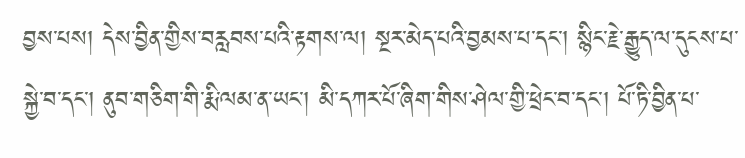བྱས་པས། དེས་བྱིན་གྱིས་བརླབས་པའི་རྟགས་ལ། སྔར་མེད་པའི་བྱམས་པ་དང་། སྙིང་རྗེ་རྒྱུད་ལ་དུངས་པ་སྐྱེ་བ་དང་། ནུབ་གཅིག་གི་རྨི་ལམ་ན་ཡང་། མི་དཀར་པོ་ཞིག་གིས་ཤེལ་གྱི་ཕྲེང་བ་དང་། པོ་ཏི་བྱིན་པ་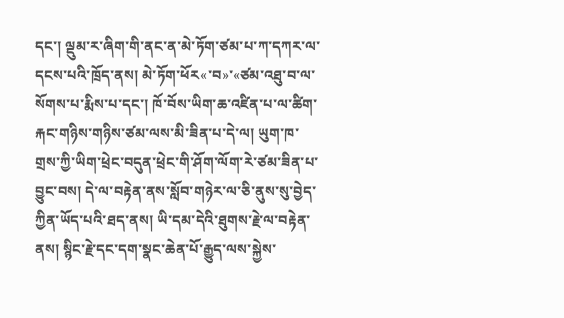དང་། ལྡུམ་ར་ཞིག་གི་ནང་ན་མེ་ཏོག་ཙམ་པ་ཀ་དཀར་ལ་དངས་པའི་ཁྲོད་ནས། མེ་ཏོག་ཕོར«་བ»་«ཙམ་འཐུ་བ་ལ་སོགས་པ་རྨིས་པ་དང་། ཁོ་བོས་ཡིག་ཆ་འཛིན་པ་ལ་ཚིག་རྐང་གཉིས་གཉིས་ཙམ་ལས་མི་ཟིན་པ་དེ་ལ། ཡུག་ཁ་གྲས་ཀྱི་ཡིག་ཕྲེང་བདུན་ཕྲེང་གི་ཤོག་ལོག་རེ་ཙམ་ཟིན་པ་བྱུང་བས། དེ་ལ་བརྟེན་ནས་སློབ་གཉེར་ལ་ཅི་ནུས་སུ་བྱེད་ཀྱིན་ཡོད་པའི་ཐད་ནས། ཡི་དམ་དེའི་ཐུགས་རྗེ་ལ་བརྟེན་ནས། སྙིང་རྗེ་དང་དག་སྣང་ཆེན་པོ་རྒྱུད་ལས་སྐྱེས་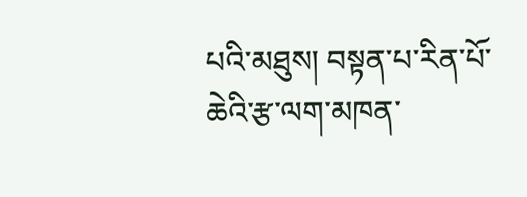པའི་མཐུས། བསྟན་པ་རིན་པོ་ཆེའི་རྩ་ལག་མཁན་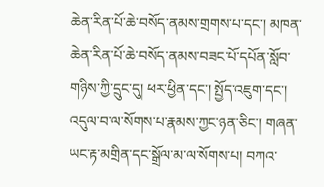ཆེན་རིན་པོ་ཆེ་བསོད་ནམས་གྲགས་པ་དང་། མཁན་ཆེན་རིན་པོ་ཆེ་བསོད་ནམས་བཟང་པོ་དཔོན་སློབ་གཉིས་ཀྱི་དྲུང་དུ། ཕར་ཕྱིན་དང་། སྤྱོད་འཇུག་དང་། འདུལ་བ་ལ་སོགས་པ་རྣམས་ཀྱང་ཉན་ཅིང་། གཞན་ཡང་རྟ་མགྲིན་དང་སྒྲོལ་མ་ལ་སོགས་པ། བཀའ་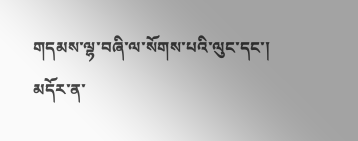གདམས་ལྷ་བཞི་ལ་སོགས་པའི་ལུང་དང་། མདོར་ན་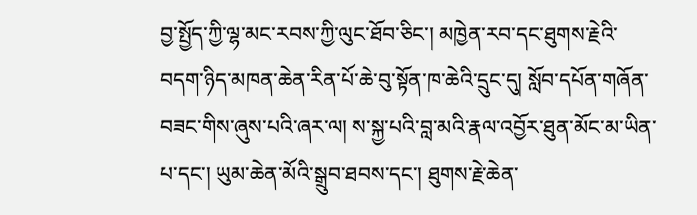བྱ་སྤྱོད་ཀྱི་ལྷ་མང་རབས་ཀྱི་ལུང་ཐོབ་ཅིང་། མཁྱེན་རབ་དང་ཐུགས་རྗེའི་བདག་ཉིད་མཁན་ཆེན་རིན་པོ་ཆེ་བུ་སྟོན་ཁ་ཆེའི་དྲུང་དུ། སློབ་དཔོན་གཞོན་བཟང་གིས་ཞུས་པའི་ཞར་ལ། ས་སྐྱ་པའི་བླ་མའི་རྣལ་འབྱོར་ཐུན་མོང་མ་ཡིན་པ་དང་། ཡུམ་ཆེན་མོའི་སྒྲུབ་ཐབས་དང་། ཐུགས་རྗེ་ཆེན་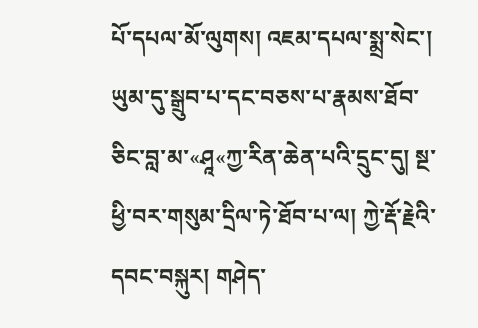པོ་དཔལ་མོ་ལུགས། འཇམ་དཔལ་སྨྲ་སེང་། ཡུམ་དུ་སྒྲུབ་པ་དང་བཅས་པ་རྣམས་ཐོབ་ཅིང་བླ་མ་«ཤཱ«ཀྱ་རིན་ཆེན་པའི་དྲུང་དུ། སྔ་ཕྱི་བར་གསུམ་དྲིལ་ཏེ་ཐོབ་པ་ལ། ཀྱེ་རྡོ་རྗེའི་དབང་བསྐུར། གཤེད་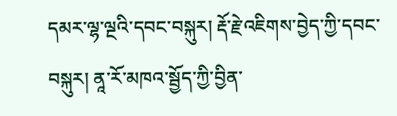དམར་ལྷ་ལྔའི་དབང་བསྐུར། རྡོ་རྗེ་འཇིགས་བྱེད་ཀྱི་དབང་བསྐུར། ནཱ་རོ་མཁའ་སྦྱོད་ཀྱི་བྱིན་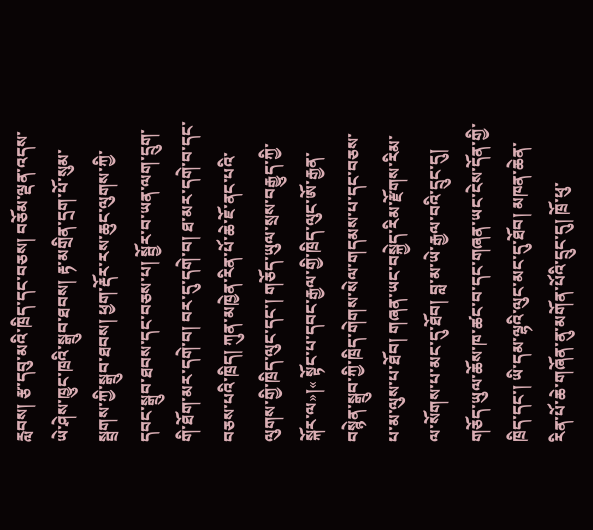རླབས། རྩ་དབུ་མའི་ཁྲིད་དང་བཅས། བཅོམ་ལྡན་འདས་ཡེ་ཤེས་ཁྱུང་ཁྲའི་སྒྲུབ་ཐབས། རྟ་མགྲིན་དྲག་པོ་སུམ་སྦྲགས་ཀྱི་སྒྲུབ་ཐབས། ཕྱག་རྡོར་རས་ཆུང་ལུགས་ཀྱི་དབང་སྒྲུབ་ཐབས་དང་བཅས་པ། སྦྱོར་བ་ཡན་ལག་དྲུག་གི་ཐོག་མར་དགེ་བ། བར་དུ་དགེ་བ། ཐ་མར་དགེ་བ་དང་བཅས་པའི་ཁྲིད། ཀུན་མཁྱེན་རིན་པོ་ཆེ་ཇོ་ནང་པའི་ལུགས་གྱི་ཁྲིད་ལུང་དང་། གཅོད་ཡུལ་སྲས་བརྒྱུད་ཀྱི་སྐོར་ལ»།« སྟོང་པ་དབང་རྒྱལ་གྱི་ཁྲིད་ལུང་ཨོ་རྒྱན་བསྙེན་སྒྲུབ་ཀྱི་ཁྲིད་གེགས་སེལ་གདམས་པ་དང་བཅས་པ་མ་ལུས་པ་ཐོབ། གཞན་ཡང་བསྐྱེད་རིམ་རྫོགས་རིམ་ལ་སོགས་པ་མང་དུ་ཐོབ། བླ་མ་ཡེ་རྒྱལ་བའི་དྲུང་དུ། གཅོད་ཡུལ་ཆོས་ཁ་ཚང་བ་དང་གཞན་ཡང་ངེས་དོན་གྱི་ཁྲིད་དང་། ཡི་དམ་ལྷའི་ལུང་མང་དུ་ཐོབ། མཁན་ཆེན་རིན་པོ་ཆེ་གཞོན་ནུ་མགོན་པོའི་དྲུང་དུ། ཁྲོ་ཕུ་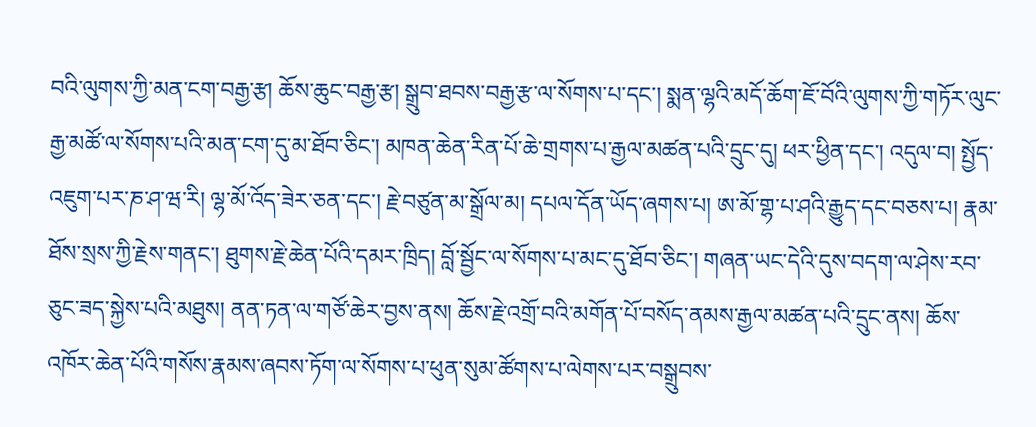བའི་ལུགས་ཀྱི་མན་ངག་བརྒྱ་རྩ། ཆོས་ཆུང་བརྒྱ་རྩ། སྒྲུབ་ཐབས་བརྒྱ་རྩ་ལ་སོགས་པ་དང་། སྨན་ལྷའི་མདོ་ཆོག་ཇོ་བོའི་ལུགས་ཀྱི་གཏོར་ལུང་རྒྱ་མཚོ་ལ་སོགས་པའི་མན་ངག་དུ་མ་ཐོབ་ཅིང་། མཁན་ཆེན་རིན་པོ་ཆེ་གྲགས་པ་རྒྱལ་མཚན་པའི་དྲུང་དུ། ཕར་ཕྱིན་དང་། འདུལ་བ། སྤྱོད་འཇུག་པར་ཎ་ཤ་ཝ་རི། ལྷ་མོ་འོད་ཟེར་ཅན་དང་། རྗེ་བཙུན་མ་སྒྲོལ་མ། དཔལ་དོན་ཡོད་ཞགས་པ། ཨ་མོ་གྷ་པ་ཤའི་རྒྱུད་དང་བཅས་པ། རྣམ་ཐོས་སྲས་ཀྱི་རྗེས་གནང་། ཐུགས་རྗེ་ཆེན་པོའི་དམར་ཁྲིད། བློ་སྦྱོང་ལ་སོགས་པ་མང་དུ་ཐོབ་ཅིང་། གཞན་ཡང་དེའི་དུས་བདག་ལ་ཤེས་རབ་ཅུང་ཟད་སྐྱེས་པའི་མཐུས། ནན་ཏན་ལ་གཙོ་ཆེར་བྱས་ནས། ཆོས་རྗེ་འགྲོ་བའི་མགོན་པོ་བསོད་ནམས་རྒྱལ་མཚན་པའི་དྲུང་ནས། ཆོས་འཁོར་ཆེན་པོའི་གསོས་རྣམས་ཞབས་ཏོག་ལ་སོགས་པ་ཕུན་སུམ་ཚོགས་པ་ལེགས་པར་བསྒྲུབས་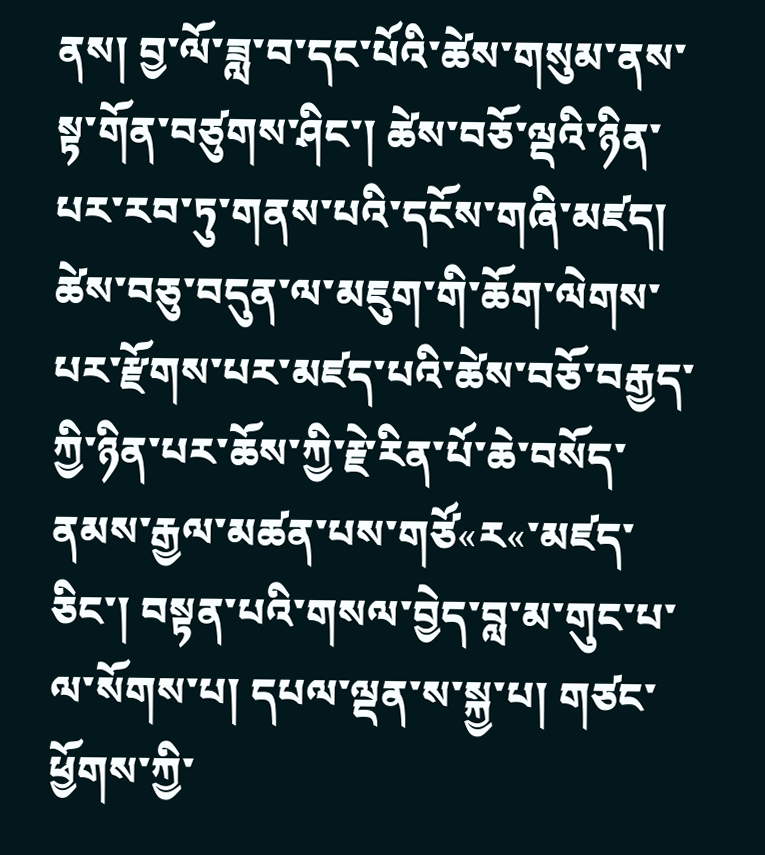ནས། བྱ་ལོ་ཟླ་བ་དང་པོའི་ཚེས་གསུམ་ནས་སྟ་གོན་བཙུགས་ཤིང་། ཚེས་བཅོ་ལྡའི་ཉིན་པར་རབ་ཏུ་གནས་པའི་དངོས་གཞི་མཛད། ཚེས་བཅུ་བདུན་ལ་མཇུག་གི་ཆོག་ལེགས་པར་རྫོགས་པར་མཛད་པའི་ཚེས་བཅོ་བརྒྱད་ཀྱི་ཉིན་པར་ཆོས་ཀྱི་རྗེ་རིན་པོ་ཆེ་བསོད་ནམས་རྒྱལ་མཚན་པས་གཙོ«ར«་མཛད་ཅིང་། བསྟན་པའི་གསལ་བྱེད་བླ་མ་གུང་པ་ལ་སོགས་པ། དཔལ་ལྡན་ས་སྐྱ་པ། གཙང་ཕྱོགས་ཀྱི་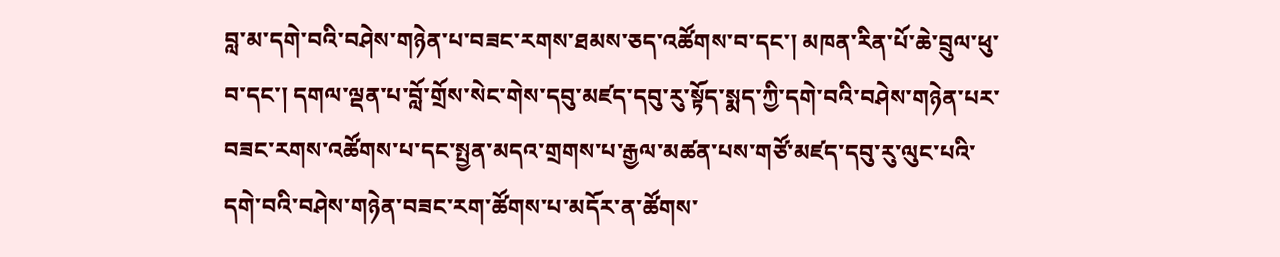བླ་མ་དགེ་བའི་བཤེས་གཉེན་པ་བཟང་རགས་ཐམས་ཅད་འཚོགས་བ་དང་། མཁན་རིན་པོ་ཆེ་བྲུལ་ཕུ་བ་དང་། དགལ་ལྡན་པ་བློ་གྲོས་སེང་གེས་དབུ་མཛད་དབུ་རུ་སྟོད་སྨད་ཀྱི་དགེ་བའི་བཤེས་གཉེན་པར་བཟང་རགས་འཚོགས་པ་དང་སྤྱན་མདའ་གྲགས་པ་རྒྱལ་མཚན་པས་གཙོ་མཛད་དབུ་རུ་ལུང་པའི་དགེ་བའི་བཤེས་གཉེན་བཟང་རག་ཚོགས་པ་མདོར་ན་ཚོགས་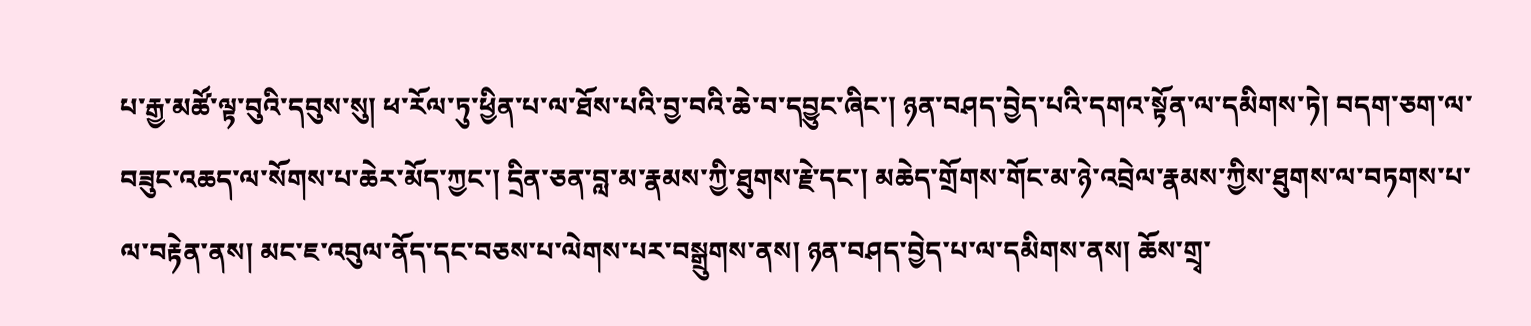པ་རྒྱ་མཚོ་ལྟ་བུའི་དབུས་སུ། ཕ་རོལ་ཏུ་ཕྱིན་པ་ལ་ཐོས་པའི་བྱ་བའི་ཆེ་བ་དབྱུང་ཞིང་། ཉན་བཤད་བྱེད་པའི་དགའ་སྟོན་ལ་དམིགས་ཏེ། བདག་ཅག་ལ་བཟུང་འཆད་ལ་སོགས་པ་ཆེར་མོད་ཀྱང་། དྲིན་ཅན་བླ་མ་རྣམས་ཀྱི་ཐུགས་རྗེ་དང་། མཆེད་གྲོགས་གོང་མ་ཉེ་འབྲེལ་རྣམས་ཀྱིས་ཐུགས་ལ་བཏགས་པ་ལ་བརྟེན་ནས། མང་ཇ་འབུལ་ནོད་དང་བཅས་པ་ལེགས་པར་བསྒྲུགས་ནས། ཉན་བཤད་བྱེད་པ་ལ་དམིགས་ནས། ཆོས་གྲྭ་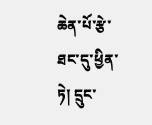ཆེན་པོ་རྩེ་ཐང་དུ་ཕྱིན་ཏེ། དྲུང་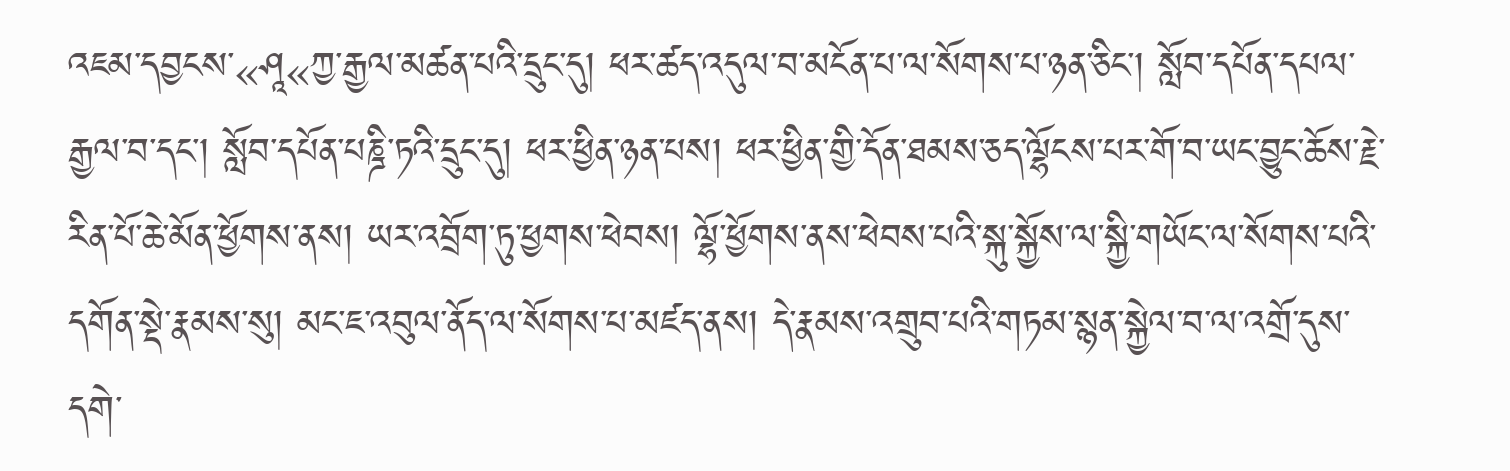འཇམ་དབྱངས་«ཤཱ«ཀྱ་རྒྱལ་མཚན་པའི་དྲུང་དུ། ཕར་ཚད་འདུལ་བ་མངོན་པ་ལ་སོགས་པ་ཉན་ཅིང་། སློབ་དཔོན་དཔལ་རྒྱལ་བ་དང་། སློབ་དཔོན་པཎྜི་ཏའི་དྲུང་དུ། ཕར་ཕྱིན་ཉན་པས། ཕར་ཕྱིན་གྱི་དོན་ཐམས་ཅད་ལྷོངས་པར་གོ་བ་ཡང་བྱུང་ཆོས་རྗེ་རིན་པོ་ཆེ་མོན་ཕྱོགས་ནས། ཡར་འབྲོག་ཏུ་ཕྱགས་ཕེབས། ལྷོ་ཕྱོགས་ནས་ཕེབས་པའི་སྐུ་སྐྱོས་ལ་སྐྱི་གཡོང་ལ་སོགས་པའི་དགོན་སྡེ་རྣམས་སུ། མང་ཇ་འབུལ་ནོད་ལ་སོགས་པ་མཛད་ནས། དེ་རྣམས་འགྲུབ་པའི་གཏམ་སྙན་སྐྱེལ་བ་ལ་འགྲོ་དུས་དགེ་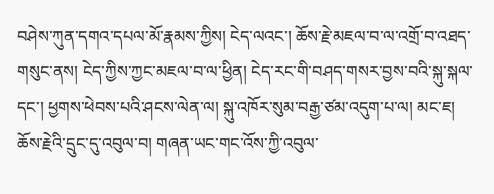བཤེས་ཀུན་དགའ་དཔལ་མོ་རྣམས་ཀྱིས། ངེད་ལའང་། ཆོས་རྗེ་མཇལ་བ་ལ་འགྲོ་བ་འཐད་གསུང་ནས། ངེད་ཀྱིས་ཀྱང་མཇལ་བ་ལ་ཕྱིན། ངེད་རང་གི་བཤད་གསར་བྱས་བའི་སྐུ་སྐལ་དང་། ཕྱགས་ཕེབས་པའི་ཤངས་ལེན་ལ། སྐུ་འཁོར་སུམ་བརྒྱ་ཙམ་འདུག་པ་ལ། མང་ཇ། ཆོས་རྗེའི་དྲུང་དུ་འབུལ་བ། གཞན་ཡང་གང་འོས་ཀྱི་འབུལ་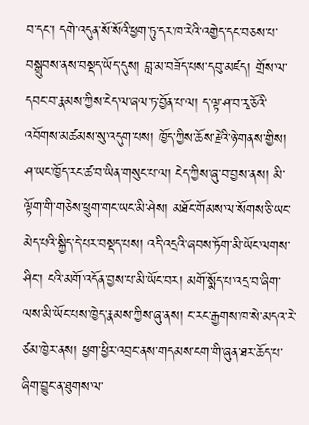བ་དང་། དགེ་འདུན་སོ་སོའི་ཕྱག་ཏུ་དར་ཁ་རེའི་འགྱེད་དང་བཅས་པ་བསྒྲུབས་ནས་བསྡད་ཡོད་དུས། བླ་མ་བཟོད་པས་དབུ་མཛད། གྲོས་ལ་དབང་བ་རྣམས་ཀྱིས་ངེད་ལ་ཞལ་ཏ་བྱོན་པ་ལ། ད་ལྟ་ཤ་བ་རྭ་ཅོའི་འབོགས་མཚམས་སུ་འདུག་པས། ཁྱོད་ཀྱིས་ཆོས་རྗེའི་ཉེ་གནས་གྱིས། ཤ་ཡང་ཁྱོད་རང་ཚ་བ་ཡིན་གསུང་པ་ལ། ངེད་ཀྱིས་ཞུ་བ་བྱས་ནས། མི་ལྟོག་གི་གཅེས་ཕྲུག་གང་ཡང་མི་ཤེས། མཐོང་གོམས་ལ་སོགས་ཅི་ཡང་མེད་པའི་སྐྱིད་དེ་པར་བསྡད་པས། འདི་འདྲའི་ཞབས་ཏོག་མི་ཡོང་ལགས་ཤིང་། ངའི་མགོ་འདོན་བྱས་པ་མི་ཡོང་བར། མགོ་སྨོད་པ་འདྲ་བ་ཞིག་ལས་མི་ཡོང་པས་ཁྱེད་རྣམས་ཀྱིས་ཞུ་ནས། ང་རང་རྒྱགས་ཁ་སེ་མདའ་རེ་ཙམ་ཁྱེར་ནས། ཕྱག་ཕྱིར་འབྲང་ནས་གདམས་ངག་གི་ཞུན་ཐར་ཆོད་པ་ཞིག་བྱུང་ན་ཐུགས་ལ་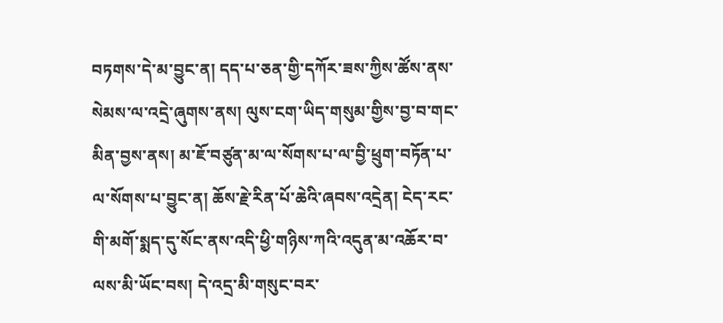བཏགས་དེ་མ་བྱུང་ན། དད་པ་ཅན་གྱི་དཀོར་ཟས་ཀྱིས་ཚོས་ནས་སེམས་ལ་འདྲེ་ཞུགས་ནས། ལུས་ངག་ཡིད་གསུམ་གྱིས་བྱ་བ་གང་མིན་བྱས་ནས། མ་ཇོ་བཙུན་མ་ལ་སོགས་པ་ལ་བྱི་ཕྲུག་བཏོན་པ་ལ་སོགས་པ་བྱུང་ན། ཆོས་རྗེ་རིན་པོ་ཆེའི་ཞབས་འདྲེན། ངེད་རང་གི་མགོ་སྨད་དུ་སོང་ནས་འདི་ཕྱི་གཉིས་ཀའི་འདུན་མ་འཆོར་བ་ལས་མི་ཡོང་བས། དེ་འདྲ་མི་གསུང་བར་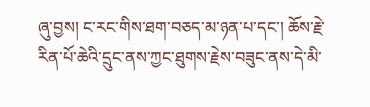ཞུ་བྱས། ང་རང་གིས་ཐག་བཅད་མ་ཉན་པ་དང་། ཆོས་རྗེ་རིན་པོ་ཆེའི་དྲུང་ནས་ཀྱང་ཐུགས་རྗེས་བཟུང་ནས་དེ་མི་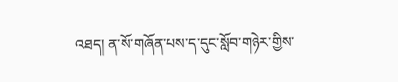འཐད། ན་སོ་གཞོན་པས་ད་དུང་སློབ་གཉེར་གྱིས་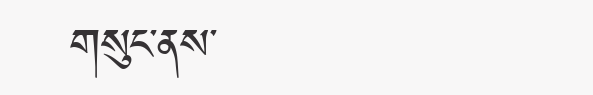གསུང་ནས་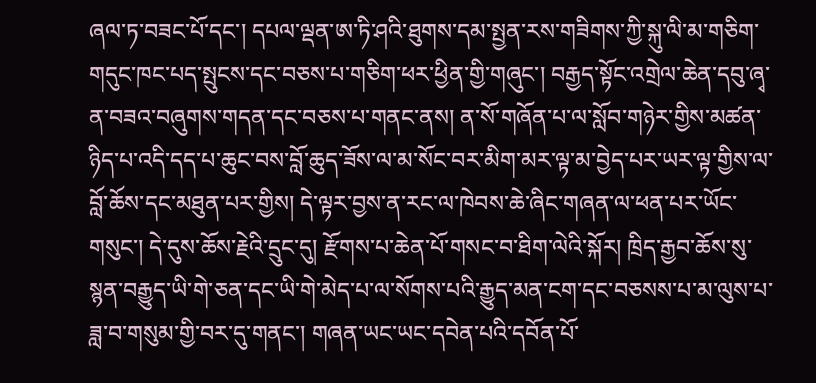ཞལ་ཏ་བཟང་པོ་དང་། དཔལ་ལྡན་ཨ་ཏི་ཤའི་ཐུགས་དམ་སྤྱན་རས་གཟིགས་ཀྱི་སྐུ་ལི་མ་གཅིག་གདུང་ཁང་པད་སྤུངས་དང་བཅས་པ་གཅིག་ཕར་ཕྱིན་གྱི་གཞུང་། བརྒྱད་སྟོང་འགྲེལ་ཆེན་དབུ་ཞྭ་ན་བཟའ་བཞུགས་གདན་དང་བཅས་པ་གནང་ནས། ན་སོ་གཞོན་པ་ལ་སློབ་གཉེར་གྱིས་མཚན་ཉིད་པ་འདི་དད་པ་ཆུང་བས་བློ་ཆུད་ཟོས་ལ་མ་སོང་བར་མིག་མར་ལྟ་མ་བྱེད་པར་ཡར་ལྟ་གྱིས་ལ་བློ་ཆོས་དང་མཐུན་པར་གྱིས། དེ་ལྟར་བྱས་ན་རང་ལ་ཁེབས་ཆེ་ཞིང་གཞན་ལ་ཕན་པར་ཡོང་གསུང་། དེ་དུས་ཆོས་རྗེའི་དྲུང་དུ། རྫོགས་པ་ཆེན་པོ་གསང་བ་ཐིག་ལེའི་སྐོར། ཁྲིད་རྒྱབ་ཆོས་སུ་སྙན་བརྒྱུད་ཡི་གེ་ཅན་དང་ཡི་གེ་མེད་པ་ལ་སོགས་པའི་རྒྱུད་མན་ངག་དང་བཅསས་པ་མ་ལུས་པ་ཟླ་བ་གསུམ་གྱི་བར་དུ་གནང་། གཞན་ཡང་ཡང་དབེན་པའི་དབོན་པོ་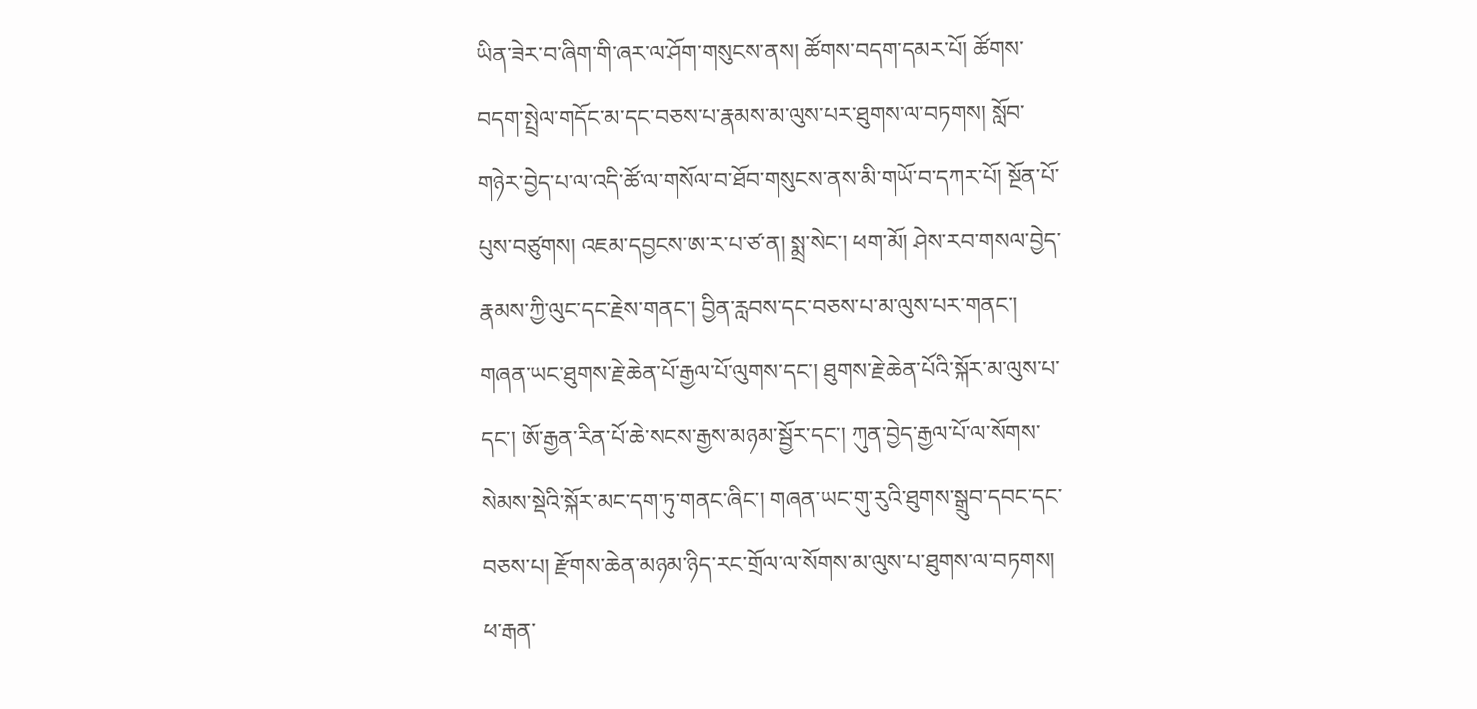ཡིན་ཟེར་བ་ཞིག་གི་ཞར་ལ་ཤོག་གསུངས་ནས། ཚོགས་བདག་དམར་པོ། ཚོགས་བདག་སྤྲེལ་གདོང་མ་དང་བཅས་པ་རྣམས་མ་ལུས་པར་ཐུགས་ལ་བཏགས། སློབ་གཉེར་བྱེད་པ་ལ་འདི་ཚོ་ལ་གསོལ་བ་ཐོབ་གསུངས་ནས་མི་གཡོ་བ་དཀར་པོ། སྔོན་པོ་པུས་བཙུགས། འཇམ་དབྱངས་ཨ་ར་པ་ཙ་ན། སྨྲ་སེང་། ཕག་མོ། ཤེས་རབ་གསལ་བྱེད་རྣམས་ཀྱི་ལུང་དང་རྗེས་གནང་། བྱིན་རླབས་དང་བཅས་པ་མ་ལུས་པར་གནང་། གཞན་ཡང་ཐུགས་རྗེ་ཆེན་པོ་རྒྱལ་པོ་ལུགས་དང་། ཐུགས་རྗེ་ཆེན་པོའི་སྐོར་མ་ལུས་པ་དང་། ཨོ་རྒྱན་རིན་པོ་ཆེ་སངས་རྒྱས་མཉམ་སྦྱོར་དང་། ཀུན་བྱེད་རྒྱལ་པོ་ལ་སོགས་སེམས་སྡེའི་སྐོར་མང་དག་ཏུ་གནང་ཞིང་། གཞན་ཡང་གུ་རུའི་ཐུགས་སྒྲུབ་དབང་དང་བཅས་པ། རྫོགས་ཆེན་མཉམ་ཉིད་རང་གྲོལ་ལ་སོགས་མ་ལུས་པ་ཐུགས་ལ་བཏགས། ཕ་རྒན་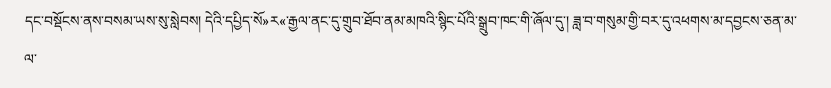དང་བསྡོངས་ནས་བསམ་ཡས་སུ་སླེབས། དེའི་དཔྱིད་སོ»ར«་རྒྱལ་ནང་དུ་གྲུབ་ཐོབ་ནམ་མཁའི་སྙིང་པོའི་སྒྲུབ་ཁང་གི་ཞོལ་དུ་། ཟླ་བ་གསུམ་གྱི་བར་དུ་འཕགས་མ་དབྱངས་ཅན་མ་ལ་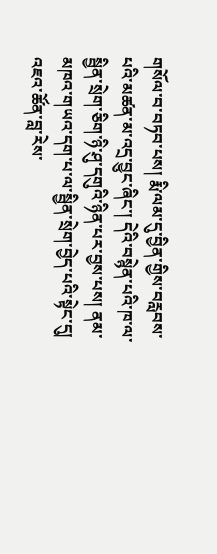གསོལ་བ་བཏབ་པས། རྨི་ལམ་དུ་བྱིན་གྱིས་བརླབས་པའི་མཚན་མ་འདྲ་བྱུང་ཞིང་། དེའི་བསྙེན་པའི་ཁ་ལ་སྦྱིན་སྲེག་ཅིག་ཉི་ཤུ་དགུའི་ཉིན་པར་བྱས་པས། ནམ་མཁའ་གཡའ་དག་པ་ལ་སྦྱིན་སྲེག་བྱེད་པའི་སྟེང་དུ། འཇའ་ཚོན་བླ་རེས་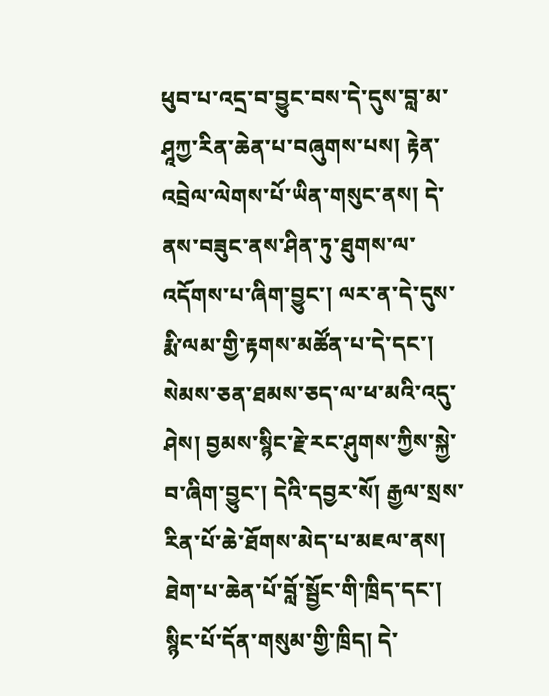ཕུབ་པ་འདྲ་བ་བྱུང་བས་དེ་དུས་བླ་མ་ཤཱཀྱ་རིན་ཆེན་པ་བཞུགས་པས། རྟེན་འབྲེལ་ལེགས་པོ་ཡིན་གསུང་ནས། དེ་ནས་བཟུང་ནས་ཤིན་ཏུ་ཐུགས་ལ་འདོགས་པ་ཞིག་བྱུང་། ལར་ན་དེ་དུས་རྨི་ལམ་གྱི་རྟགས་མཚོན་པ་དེ་དང་། སེམས་ཅན་ཐམས་ཅད་ལ་ཕ་མའི་འདུ་ཤེས། བྱམས་སྙིང་རྗེ་རང་ཤུགས་ཀྱིས་སྐྱེ་བ་ཞིག་བྱུང་། དེའི་དབྱར་སོ། རྒྱལ་སྲས་རིན་པོ་ཆེ་ཐོགས་མེད་པ་མཇལ་ནས། ཐེག་པ་ཆེན་པོ་བློ་སྦྱོང་གི་ཁྲིད་དང་། སྙིང་པོ་དོན་གསུམ་གྱི་ཁྲིད། དེ་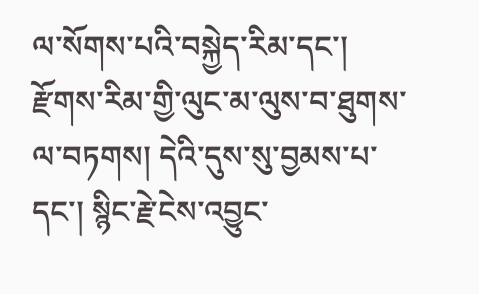ལ་སོགས་པའི་བསྐྱེད་རིམ་དང་། རྫོགས་རིམ་གྱི་ལུང་མ་ལུས་བ་ཐུགས་ལ་བཏགས། དེའི་དུས་སུ་བྱམས་པ་དང་། སྙིང་རྗེ་ངེས་འབྱུང་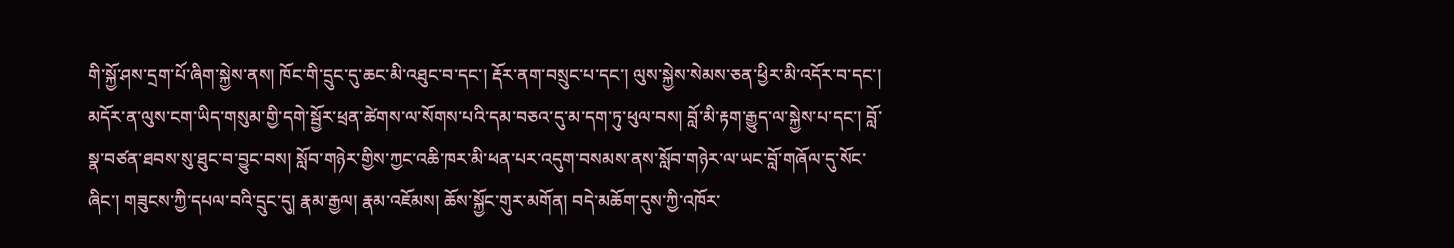གི་སྐྱོ་ཤས་དྲག་པོ་ཞིག་སྐྱེས་ནས། ཁོང་གི་དྲུང་དུ་ཆང་མི་འཐུང་བ་དང་། རྡོར་ནག་བསྲུང་པ་དང་། ལུས་སྐྱེས་སེམས་ཅན་ཕྱིར་མི་འདོར་བ་དང་། མདོར་ན་ལུས་ངག་ཡིད་གསུམ་གྱི་དགེ་སྦྱོར་ཕྲན་ཚེགས་ལ་སོགས་པའི་དམ་བཅའ་དུ་མ་དག་ཏུ་ཕུལ་བས། བློ་མི་རྟག་རྒྱུད་ལ་སྐྱེས་པ་དང་། བློ་སྣ་བཙན་ཐབས་སུ་ཐུང་བ་བྱུང་བས། སློབ་གཉེར་གྱིས་ཀྱང་འཆི་ཁར་མི་ཕན་པར་འདུག་བསམས་ནས་སློབ་གཉེར་ལ་ཡང་བློ་གཞོལ་དུ་སོང་ཞིང་། གཟུངས་ཀྱི་དཔལ་བའི་དྲུང་དུ། རྣམ་རྒྱལ། རྣམ་འཇོམས། ཆོས་སྐྱོང་གུར་མགོན། བདེ་མཆོག་དུས་ཀྱི་འཁོར་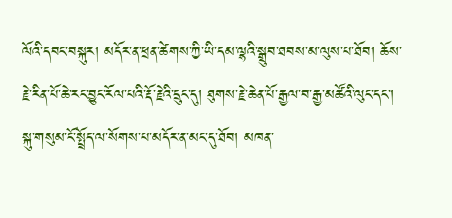ལོའི་དབང་བསྐུར། མདོར་ན་ཕྲན་ཚེགས་ཀྱི་ཡི་དམ་ལྷའི་སྒྲུབ་ཐབས་མ་ལུས་པ་ཐོབ། ཆོས་རྗེ་རིན་པོ་ཆེ་རང་བྱུང་རོལ་པའི་རྡོ་རྗེའི་དྲུང་དུ། ཐུགས་རྗེ་ཆེན་པོ་རྒྱལ་བ་རྒྱ་མཚོའི་ལུང་དང་། སྐུ་གསུམ་ངོ་སྤྲོད་ལ་སོགས་པ་མདོར་ན་མང་དུ་ཐོབ། མཁན་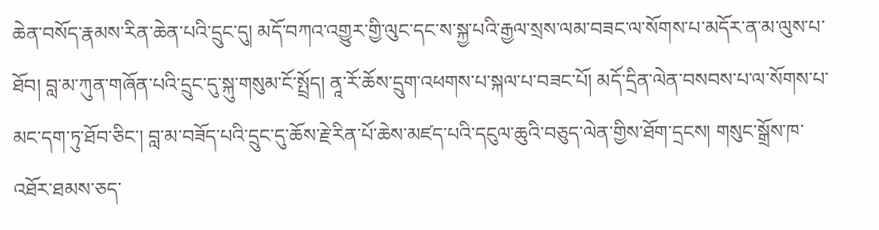ཆེན་བསོད་རྣམས་རིན་ཆེན་པའི་དྲུང་དུ། མདོ་བཀའ་འགྱུར་གྱི་ལུང་དང་ས་སྐྱ་པའི་རྒྱལ་སྲས་ལམ་བཟང་ལ་སོགས་པ་མདོར་ན་མ་ལུས་པ་ཐོབ། བླ་མ་ཀུན་གཞོན་པའི་དྲུང་དུ་སྐུ་གསུམ་ངོ་སྤྲོད། ནཱ་རོ་ཆོས་དྲུག་འཕགས་པ་སྐལ་པ་བཟང་པོ། མདོ་དྲིན་ལེན་བསབས་པ་ལ་སོགས་པ་མང་དག་ཏུ་ཐོབ་ཅིང་། བླ་མ་བཟོད་པའི་དྲུང་དུ་ཆོས་རྗེ་རིན་པོ་ཆེས་མཛད་པའི་དངུལ་ཆུའི་བཅུད་ལེན་གྱིས་ཐོག་དྲངས། གསུང་སྒྲོས་ཁ་འཐོར་ཐམས་ཅད་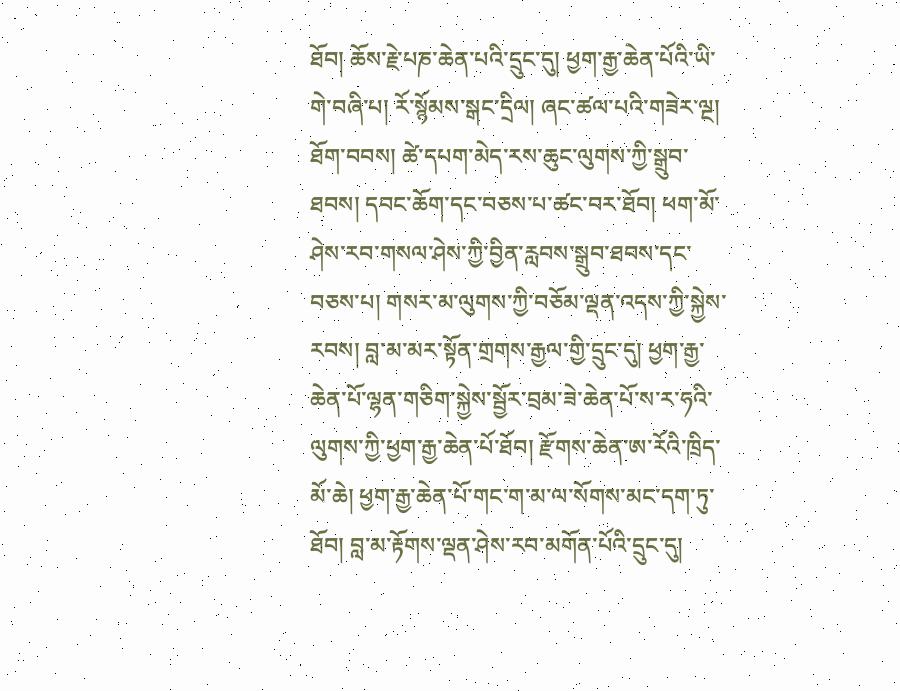ཐོབ། ཆོས་རྗེ་པཎ་ཆེན་པའི་དྲུང་དུ། ཕྱག་རྒྱ་ཆེན་པོའི་ཡི་གེ་བཞི་པ། རོ་སྙོམས་སྒང་དྲིལ། ཞང་ཚལ་པའི་གཟེར་ལྔ། ཐོག་བབས། ཚེ་དཔག་མེད་རས་ཆུང་ལུགས་ཀྱི་སྒྲུབ་ཐབས། དབང་ཆོག་དང་བཅས་པ་ཚང་བར་ཐོབ། ཕག་མོ་ཤེས་རབ་གསལ་ཤེས་ཀྱི་བྱིན་རླབས་སྒྲུབ་ཐབས་དང་བཅས་པ། གསར་མ་ལུགས་ཀྱི་བཅོམ་ལྡན་འདས་ཀྱི་སྐྱེས་རབས། བླ་མ་མར་སྟོན་གྲགས་རྒྱལ་གྱི་དྲུང་དུ། ཕྱག་རྒྱ་ཆེན་པོ་ལྷན་གཅིག་སྐྱེས་སྦྱོར་བྲམ་ཟེ་ཆེན་པོ་ས་ར་ཧའི་ལུགས་ཀྱི་ཕྱག་རྒྱ་ཆེན་པོ་ཐོབ། རྫོགས་ཆེན་ཨ་རོའི་ཁྲིད་མོ་ཆེ། ཕྱག་རྒྱ་ཆེན་པོ་གང་ག་མ་ལ་སོགས་མང་དག་ཏུ་ཐོབ། བླ་མ་རྟོགས་ལྡན་ཤེས་རབ་མགོན་པོའི་དྲུང་དུ།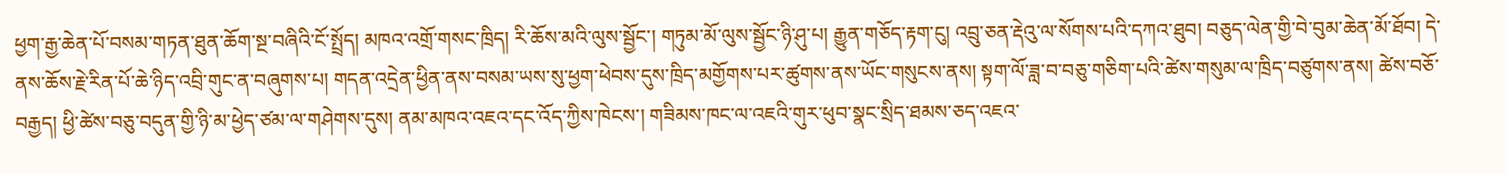ཕྱག་རྒྱ་ཆེན་པོ་བསམ་གཏན་ཐུན་ཆོག་སྔ་བཞིའི་ངོ་སྤྲོད། མཁའ་འགྲོ་གསང་ཁྲིད། རི་ཆོས་མའི་ལུས་སྦྱོང་། གཏུམ་མོ་ལུས་སྦྱོང་ཉི་ཤུ་པ། རྒྱུན་གཅོད་རྟག་ངུ། འབྲུ་ཅན་རྡེའུ་ལ་སོགས་པའི་དཀའ་ཐུབ། བཅུད་ལེན་གྱི་བེ་བུམ་ཆེན་མོ་ཐོབ། དེ་ནས་ཆོས་རྗེ་རིན་པོ་ཆེ་ཉིད་འབྲི་གུང་ན་བཞུགས་པ། གདན་འདྲེན་ཕྱིན་ནས་བསམ་ཡས་སུ་ཕྱག་ཕེབས་དུས་ཁྲིད་མགྱོགས་པར་ཚུགས་ནས་ཡོང་གསུངས་ནས། སྟག་ལོ་ཟླ་བ་བཅུ་གཅིག་པའི་ཚེས་གསུམ་ལ་ཁྲིད་བཙུགས་ནས། ཚེས་བཅོ་བརྒྱད། ཕྱི་ཚེས་བཅུ་བདུན་གྱི་ཉི་མ་ཕྱེད་ཙམ་ལ་གཤེགས་དུས། ནམ་མཁའ་འཇའ་དང་འོད་ཀྱིས་ཁེངས་། གཟིམས་ཁང་ལ་འཇའི་གུར་ཕུབ་སྣང་སྲིད་ཐམས་ཅད་འཇའ་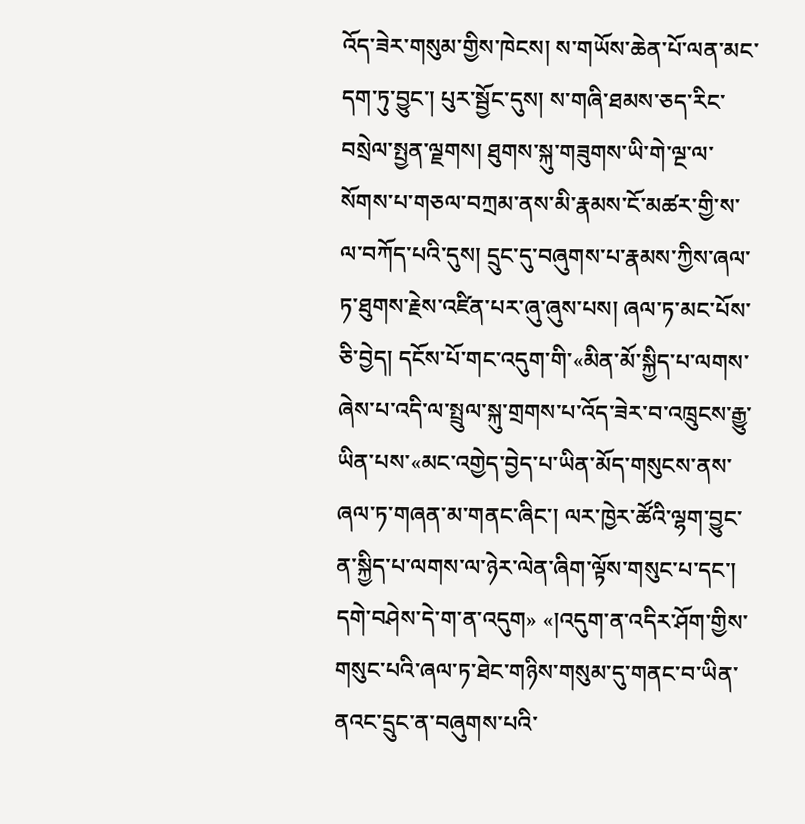འོད་ཟེར་གསུམ་གྱིས་ཁེངས། ས་གཡོས་ཆེན་པོ་ལན་མང་དག་ཏུ་བྱུང་། པུར་སྦྱོང་དུས། ས་གཞི་ཐམས་ཅད་རིང་བསྲེལ་སྤྱན་ལྗགས། ཐུགས་སྐུ་གཟུགས་ཡི་གེ་ལྔ་ལ་སོགས་པ་གཅལ་བཀྲམ་ནས་མི་རྣམས་ངོ་མཚར་གྱི་ས་ལ་བཀོད་པའི་དུས། དྲུང་དུ་བཞུགས་པ་རྣམས་ཀྱིས་ཞལ་ཏ་ཐུགས་རྗེས་འཛིན་པར་ཞུ་ཞུས་པས། ཞལ་ཏ་མང་པོས་ཅི་བྱེད། དངོས་པོ་གང་འདུག་གི་«མིན་མོ་སྐྱིད་པ་ལགས་ཞེས་པ་འདི་ལ་སྤྲུལ་སྐུ་གྲགས་པ་འོད་ཟེར་བ་འཁྲུངས་རྒྱུ་ཡིན་པས་«མང་འགྱེད་བྱེད་པ་ཡིན་མོད་གསུངས་ནས་ཞལ་ཏ་གཞན་མ་གནང་ཞིང་། ལར་ཁྱེར་ཚོའི་ལྷག་བྱུང་ན་སྐྱིད་པ་ལགས་ལ་ཉེར་ལེན་ཞིག་ལྟོས་གསུང་པ་དང་། དགེ་བཤེས་དེ་ག་ན་འདུག» «།འདུག་ན་འདིར་ཤོག་གྱིས་གསུང་པའི་ཞལ་ཏ་ཐེང་གཉིས་གསུམ་དུ་གནང་བ་ཡིན་ནའང་དྲུང་ན་བཞུགས་པའི་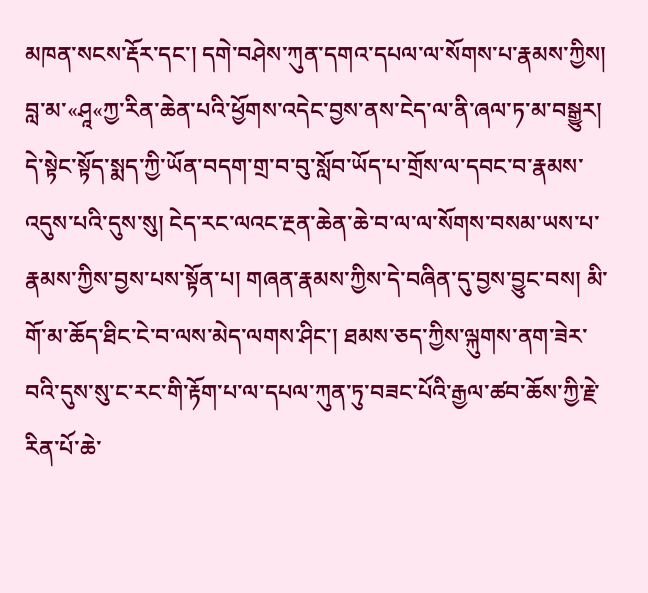མཁན་སངས་རྡོར་དང་། དགེ་བཤེས་ཀུན་དགའ་དཔལ་ལ་སོགས་པ་རྣམས་ཀྱིས། བླ་མ་«ཤཱ«ཀྱ་རིན་ཆེན་པའི་ཕྱོགས་འདེང་བྱས་ནས་ངེད་ལ་ནི་ཞལ་ཏ་མ་བསྒྱུར། དེ་སྟེང་སྟོད་སྨད་ཀྱི་ཡོན་བདག་གྲ་བ་བུ་སློབ་ཡོད་པ་གྲོས་ལ་དབང་བ་རྣམས་འདུས་པའི་དུས་སུ། ངེད་རང་ལའང་རྔན་ཆེན་ཆེ་བ་ལ་ལ་སོགས་བསམ་ཡས་པ་རྣམས་ཀྱིས་བྱས་པས་སྟོན་པ། གཞན་རྣམས་ཀྱིས་དེ་བཞིན་དུ་བྱས་བྱུང་བས། མི་གོ་མ་ཆོད་ཐིང་ངེ་བ་ལས་མེད་ལགས་ཤིང་། ཐམས་ཅད་ཀྱིས་ལྐུགས་ནག་ཟེར་བའི་དུས་སུ་ང་རང་གི་རྟོག་པ་ལ་དཔལ་ཀུན་ཏུ་བཟང་པོའི་རྒྱལ་ཚབ་ཆོས་ཀྱི་རྗེ་རིན་པོ་ཆེ་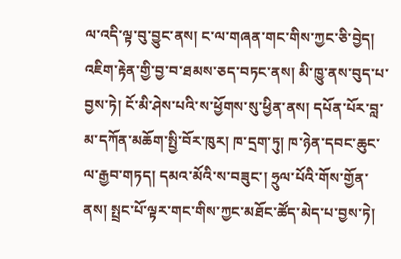ལ་འདི་ལྟ་བུ་བྱུང་ནས། ང་ལ་གཞན་གང་གིས་ཀྱང་ཅི་བྱེད། འཇིག་རྟེན་གྱི་བྱ་བ་ཐམས་ཅད་བཏང་ནས། མི་ཁྱུ་ནས་བུད་པ་བྱས་ཏེ། ངོ་མི་ཤེས་པའི་ས་ཕྱོགས་སུ་ཕྱིན་ནས། དཔོན་པོར་བླ་མ་དཀོན་མཆོག་སྤྱི་བོར་ཁུར། ཁ་དྲག་ཏུ། ཁ་ཉེན་དབང་ཆུང་ལ་རྒྱབ་གཏད། དམའ་མོའི་ས་བཟུང་། ཧྲུལ་པོའི་གོས་གྱོན་ནས། སྤྲང་པོ་ལྟར་གང་གིས་ཀྱང་མཐོང་ཚོད་མེད་པ་བྱས་ཏེ།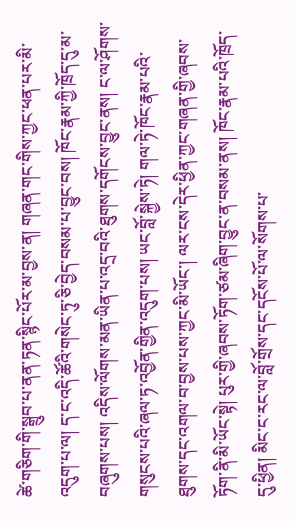ཚེ་གཅིག་གི་སྒྲུབ་པ་ནན་ཏན་སྙིང་པོར་མ་བྱས་ན། གཞན་གང་གིས་ཀྱང་ཕན་པར་མི་འདུག་པ་ལ། ད་ང་འདི་ཚོའི་གསེང་ཏུ་ཅི་བྱེད་བསམ་པ་བྱུང་བས། ཁོང་རྣམ་ཀྱི་ཁྲོད་དུ་མ་བཞུགས་པས། འདིས་ལོགས་མན་ཡིན་པ་འདྲ་བའི་ཐུགས་དགོངས་བྱུང་ནས། ང་ལ་ཤོགས་གསུངས་པའི་ཞལ་ཏ་འབྱོན་གྱིན་འདུག་པས། ཡང་བློ་སྐྱེས་ཏེ། གལ་ཏེ་ཁོང་རྣམ་པའི་ཐུགས་དང་འགལ་བ་བྱས་པས་ཀྱང་མི་ཡོང་། ལར་ངས་དེར་ཕྱིན་ཀྱང་གཞན་གྱི་ཞབས་ཏོག་ནི་མི་ཡོང་སྟེ། པུར་གྱི་ཞབས་ཏོག་ཙམ་ཞིག་བྱུང་ན་བསམ་ནས། ཁོང་རྣམ་པའི་ཁྲོད་དུ་ཕྱིན། མིང་ང་རང་ལ་བློ་གྲོས་དང་དངོས་པོ་ལ་སོགས་པ་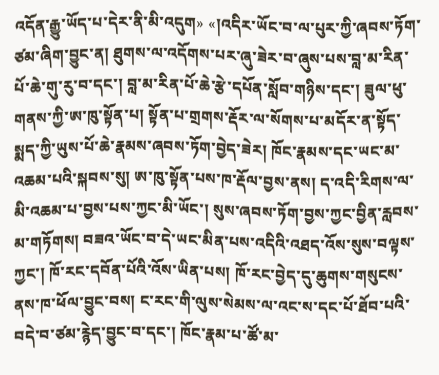འདོན་རྒྱུ་ཡོད་པ་དེར་ནི་མི་འདུག» «།འདིར་ཡོང་བ་ལ་པུར་ཀྱི་ཞབས་ཏོག་ཙམ་ཞིག་བྱུང་ན། ཐུགས་ལ་འདོགས་པར་ཞུ་ཟེར་བ་ཞུས་པས་བླ་མ་རིན་པོ་ཆེ་གུ་རུ་བ་དང་། བླ་མ་རིན་པོ་ཆེ་རྩེ་དཔོན་སློབ་གཉིས་དང་། ཟུལ་ཕུ་གནས་ཀྱི་ཨ་ཁུ་སྟོན་པ། སྟོན་པ་གྲགས་རྡོར་ལ་སོགས་པ་མདོར་ན་སྟོད་སྨད་ཀྱི་ཡུས་པོ་ཆེ་རྣམས་ཞབས་ཏོག་བྱེད་ཟེར། ཁོང་རྣམས་དང་ཡང་མ་འཆམ་པའི་སྐབས་སུ། ཨ་ཁུ་སྟོན་པས་ཁ་རྡོལ་བྱས་ནས། ད་འདི་རིགས་ལ་མི་འཆམ་པ་བྱས་པས་ཀྱང་མི་ཡོང་། སུས་ཞབས་ཏོག་བྱས་ཀྱང་བྱིན་རླབས་མ་གཏོགས། བཟའ་ཡོང་བ་དེ་ཡང་མིན་པས་འདིའི་འཐད་འོས་སུས་བལྟས་ཀྱང་། ཁོ་རང་དབོན་པོའི་འོས་ཡིན་པས། ཁོ་རང་བྱེད་དུ་ཆུགས་གསུངས་ནས་ཁ་ཕོལ་བྱུང་བས། ང་རང་གི་ལུས་སེམས་ལ་འང་ས་དང་པོ་ཐོབ་པའི་བདེ་བ་ཙམ་རྙེད་བྱུང་བ་དང་། ཁོང་རྣམ་པ་ཚོ་མ་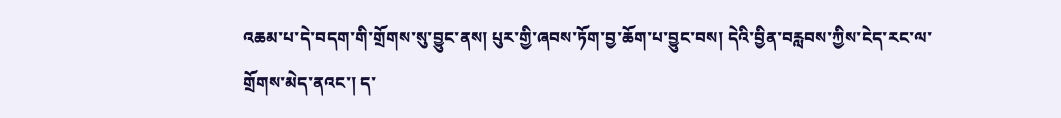འཆམ་པ་དེ་བདག་གི་གྲོགས་སུ་བྱུང་ནས། པུར་གྱི་ཞབས་ཏོག་བྱ་ཆོག་པ་བྱུང་བས། དེའི་བྱིན་བརླབས་ཀྱིས་ངེད་རང་ལ་གྲོགས་མེད་ནའང་། ད་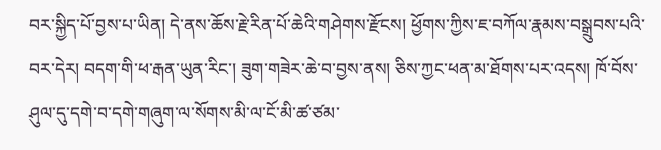བར་སྐྱིད་པོ་བྱས་པ་ཡིན། དེ་ནས་ཆོས་རྗེ་རིན་པོ་ཆེའི་གཤེགས་རྫོངས། ཕྱོགས་ཀྱིས་ཇ་བཀོལ་རྣམས་བསྒྲུབས་པའི་བར་དེར། བདག་གི་ཕ་རྒན་ཡུན་རིང་། ཟུག་གཟེར་ཆེ་བ་བྱས་ནས། ཅིས་ཀྱང་ཕན་མ་ཐོགས་པར་འདས། ཁོ་བོས་ཤུལ་དུ་དགེ་བ་དགེ་གཞུག་ལ་སོགས་མི་ལ་ངོ་མི་ཚ་ཙམ་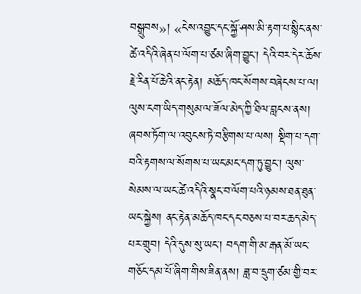བསྒྲུབས»། «ངེས་འབྱུང་དང་སྐྱོ་ཤས་མི་རྟག་པ་སྙིང་ནས་ཚེ་འདིའི་ཞེན་པ་ལོག་པ་ཙམ་ཞིག་བྱུང་། དེའི་བར་དེར་ཆོས་རྗེ་རིན་པོ་ཆེའི་ནང་རྟེན། མཆོད་ཁང་སོགས་བཞེངས་པ་ལ། ལུས་ངག་ཡིད་གསུམ་ལ་ཟོལ་མེད་ཀྱི་ཐིལ་བླངས་ནས། ཞབས་ཏོག་ལ་འབུངས་ཏེ་བརྩིགས་པ་ལས། སྡིག་པ་དག་བའི་རྟགས་ལ་སོགས་པ་ཡང་མང་དག་ཏུ་བྱུང་། ལུས་སེམས་ལ་ཡང་ཚེ་འདིའི་སྣང་བ་ལོག་པའི་ཉམས་ཐན་ཐུན་ཡང་སྐྱེས། ནང་རྟེན་མཆོད་ཁང་དང་བཅས་པ་བར་ཆད་མེད་པར་གྲུབ། དེའི་དུས་སུ་ཡང་། བདག་གི་མ་རྒན་མོ་ཡང་གཅོང་དམ་པོ་ཞིག་གིས་ཟིན་ནས། ཟླ་བ་དྲུག་ཙམ་གྱི་བར་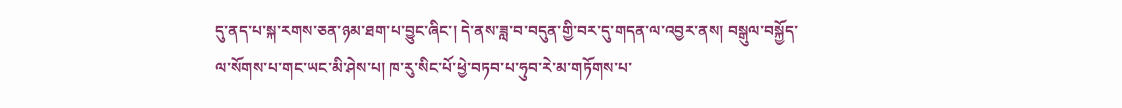དུ་ནད་པ་སྐ་རགས་ཅན་ཉམ་ཐག་པ་བྱུང་ཞིང་། དེ་ནས་ཟླ་བ་བདུན་གྱི་བར་དུ་གདན་ལ་འབྱར་ནས། བསྒུལ་བསྐྱོད་ལ་སོགས་པ་གང་ཡང་མི་ཤེས་པ། ཁ་རུ་སིང་པོ་ཕྱེ་བཏབ་པ་ཧུབ་རེ་མ་གཏོགས་པ་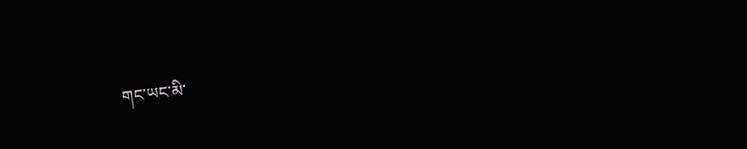གང་ཡང་མི་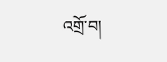འགྲོ་བ།